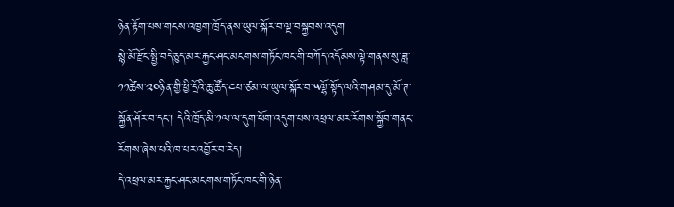ཉེན་རྟོག་པས་གངས་འཁྱག་ཁྲོད་ནས་ཡུལ་སྐོར་བ་ལྔ་བསྐྱབས་འདུག
སྙེ་མོ་རྫོང་སྤྱི་བདེ་ཅུད་མར་རྐྱང་ཤང་མངགས་གཏོང་ཁང་གི་བཀོད་འདོམས་ལྟེ་གནས་སུ་ཟླ་༡༡ཚེས་༢༠ཉིན་གྱི་ཕྱི་དྲོའི་ཆུ་ཚོད་༤པ་ཙམ་ལ་ཡུལ་སྐོར་བ་༥ལྷོ་སྟོད་ལའི་གཤམ་དུ་མོ་ཊ་སྐྱོན་ཤོར་བ་དང་། དེའི་ཁྲོད་མི་༡ལ་ལ་དུག་ཕོག་འདུག་པས་འཕྲལ་མར་རོགས་སྐྱོབ་གནང་རོགས་ཞེས་པའི་ཁ་པར་འབྱོར་བ་རེད།
དེ་འཕྲལ་མར་རྐྱང་ཤང་མངགས་གཏོང་ཁང་གི་ཉེན་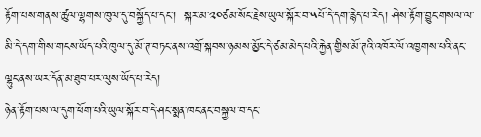རྟོག་པས་གནས་ཚུལ་ལྷགས་ཁུལ་དུ་བསྐྱོད་པ་དང་།  སྐར་མ་༢༠ཙམ་སོང་རྗེས་ཡུལ་སྐོར་བ་༥པོ་དེ་དག་རྙེད་པ་རེད། ཤེས་རྟོག་བྱུང་གསལ་ལ་མི་དེ་དག་གིས་གངས་ཡོད་པའི་ཁུལ་དུ་མོ་ཊ་བཏང་ནས་འགྲོ་སྐབས་ཉམས་མྱོང་དེ་ཙམ་མེད་པའི་རྐྱེན་གྱིས་མོ་ཊའི་འཁོར་ལོ་འཁྱགས་པའི་ནང་ལྷུང་ནས་ཡར་དོན་མ་ཐུབ་པར་ལུས་ཡོད་པ་རེད།
ཉེན་རྟོག་པས་ལ་དུག་ཕོག་པའི་ཡུལ་སྐོར་བ་དེ་ཤང་སྨན་ཁང་ནང་བསྐྱལ་བ་དང་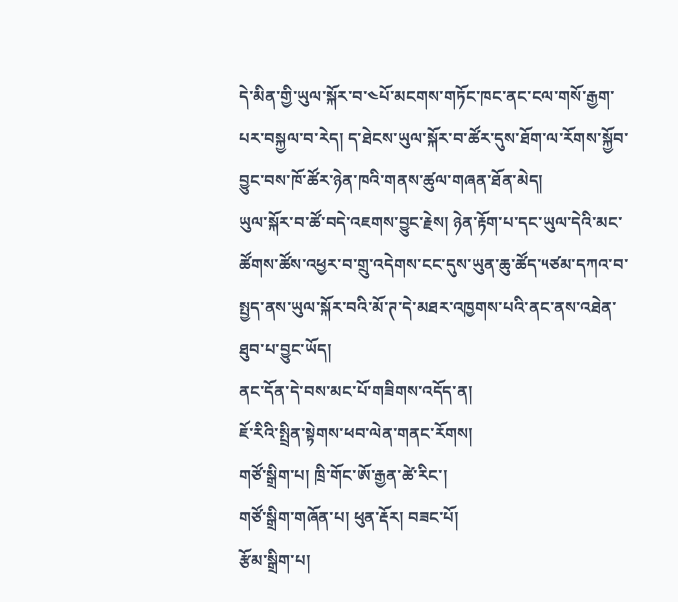དེ་མིན་གྱི་ཡུལ་སྐོར་བ་༤པོ་མངགས་གཏོང་ཁང་ནང་ངལ་གསོ་རྒྱག་པར་བསྐྱལ་བ་རེད། ད་ཐེངས་ཡུལ་སྐོར་བ་ཚོར་དུས་ཐོག་ལ་རོགས་སྐྱོབ་བྱུང་བས་ཁོ་ཚོར་ཉེན་ཁའི་གནས་ཚུལ་གཞན་ཐོན་མེད།
ཡུལ་སྐོར་བ་ཚོ་བདེ་འཇགས་བྱུང་རྗེས། ཉེན་རྟོག་པ་དང་ཡུལ་དེའི་མང་ཚོགས་ཚོས་འཕྱར་བ་གྲུ་འདེགས་ངང་དུས་ཡུན་ཆུ་ཚོད་༥ཙམ་དཀའ་བ་སྤྱད་ནས་ཡུལ་སྐོར་བའི་མོ་ཊ་དེ་མཐར་འཁྱགས་པའི་ནང་ནས་འཐེན་ཐུབ་པ་བྱུང་ཡོད།
ནང་དོན་དེ་བས་མང་པོ་གཟིགས་འདོད་ན།
ཇོ་རིའི་སྤྲིན་སྟེགས་ཕབ་ལེན་གནང་རོགས།
གཙོ་སྒྲིག་པ། ཁྲི་གོང་ཨོ་རྒྱན་ཚེ་རིང་།
གཙོ་སྒྲིག་གཞོན་པ། ཕུན་རྡོར། བཟང་པོ།
རྩོམ་སྒྲིག་པ།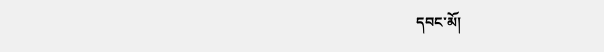དབང་མོ།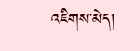འཇིགས་མེད།